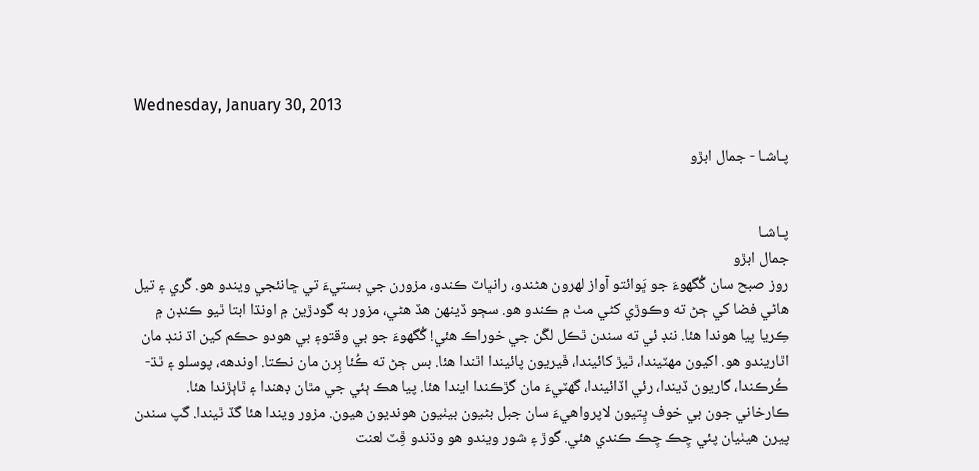Wednesday, January 30, 2013

پـاشـا - جمال ابڙو


پـاشـا
جمال ابڙو
روز صبح سان گُگهوءَ جو ڀَوائتو آواز لهرون هڻندو، رانڀاٽ ڪندو، مزورن جي بستيءَ تي ڇانئجي ويندو هو. گَري ۽ تيل ھاڻي فضا کي ڄڻ ته وڪوڙي کڻي مٺ ۾ ڪندو ھو. سڄو ڏينھن ھڏ ھڻي، مزور به گودڙين ۾ اونڌا ابتا ٿيو ڪنڊن ۾ ڪِريا پيا ھوندا ھئا. ننڊ ئي ته سندن ٿڪل لڱن جي خوراڪ ھئي! گُگهوءَ جو بي وقتو۽ بي ھودو حڪم کين اڌ ننڊ مان اٿاريندو ھو. اکيون مھٽيندا، ٿيڙ کائيندا، ڦيريون پائيندا اٿندا ھئا. بس ڄڻ ته ڪُئا ٻِرن مان نڪتا. اوندھه، پوسلو ۽ ٿڌ- ڪُرڪندا، گاريون ڏيندا، رئي اڏائيندا، گھٽيءَ مان گڙڪندا ايندا ھئا. پيا ھڪ ٻئي جي مٿان ڊھندا ۽ ٿاٻڙندا ھئا. ڪارخاني جون بي خوف ڀِتيون لاپرواھيءَ سان جبل بڻيون بيٺيون ھونديون هيون. مزور ويندا ھئا گڏ ٿيندا. گپ سندن پيرن ھيٺيان پئي چِڪ چِڪ ڪندي ھئي. گوڙ ۽ شور ويندو ھو وڌندو ڦِٽ لعنت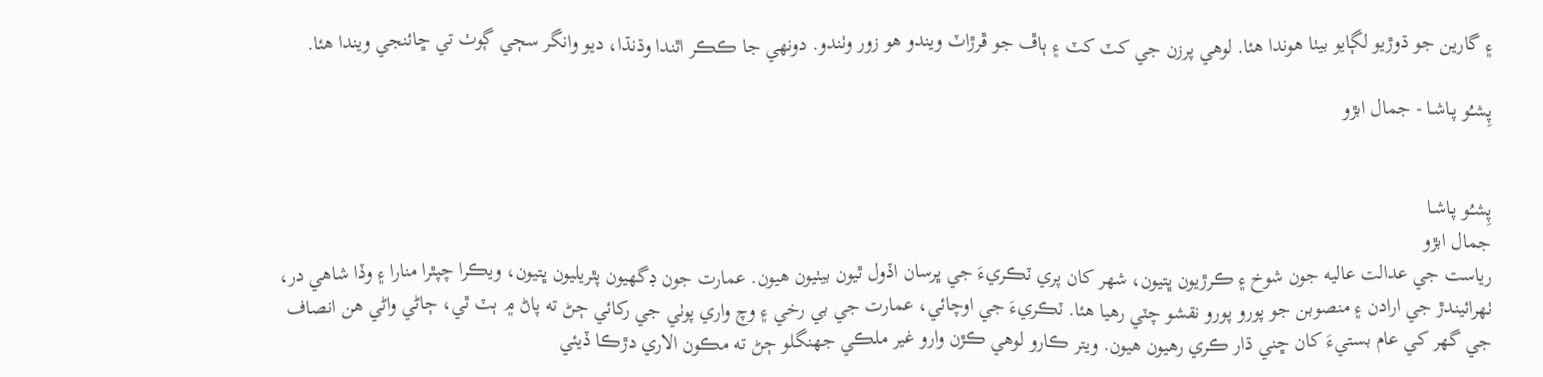۽ گارين جو ڌوڙيو لڳايو بيٺا ھوندا ھئا. لوھي پرزن جي کٽ کٽ ۽ ٻاڦ جو ڦرڙاٽ ويندو ھو زور وٺندو. دونھي جا ڪڪر اٿندا وڌنڌا، ديو وانگر سڄي ڳوٺ تي ڇائنجي ويندا ھئا.

پِشـُو پـاشـا - جمال ابڙو


پِشـُو پـاشـا
جمال ابڙو
رياست جي عدالت عاليه جون شوخ ۽ ڪرڙيون ڀتيون، شھر کان پري ٽڪريءَ جي ڀرسان اڏول ٿيون بيٺيون ھيون. عمارت جون ڊگھيون پٿريليون ڀتيون، ويڪرا چپٿرا منارا ۽ وڏا شاھي در، ٺھرائيندڙ جي ارادن ۽ منصوبن جو پورو پورو نقشو چٽي رھيا ھئا. ٽڪريءَ جي اوچائي، عمارت جي بي رخي ۽ وچ واري پوٺي جي رکائي ڄڻ ته پاڻ ۾ ٻٽ ٿي، ڄاڻي واڻي ھن انصاف جي گھر کي عام بستيءَ کان ڇني ڌار ڪري رھيون ھيون. ويتر ڪارو لوھي ڪڙن وارو غير ملڪي جهنگلو ڄڻ ته مڪون الاري دڙڪا ڏيئي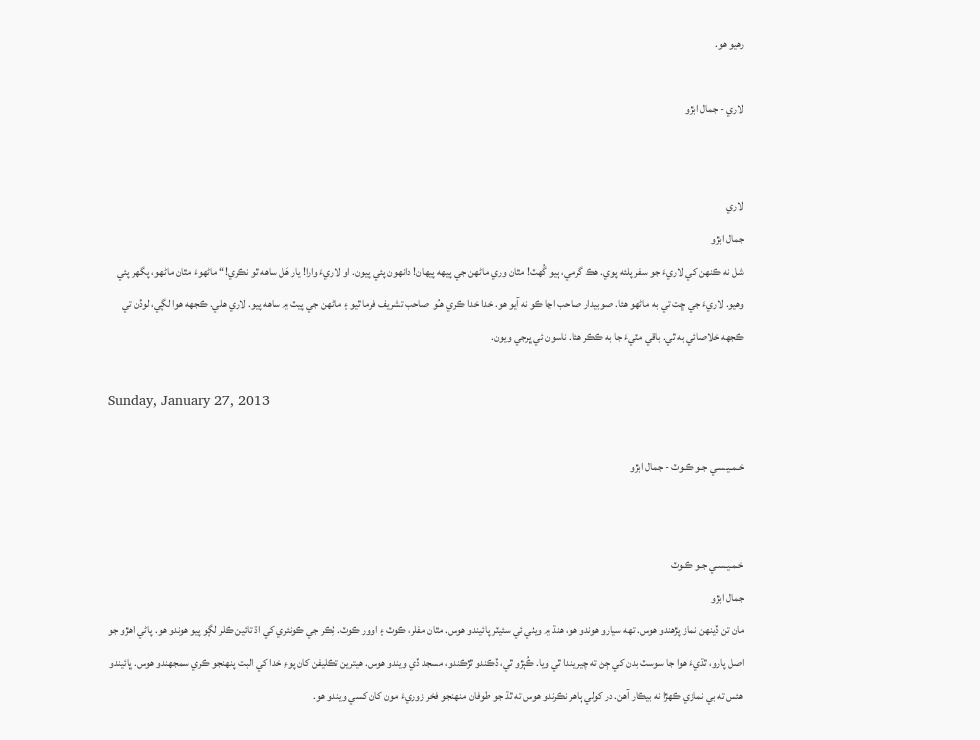رھيو ھو.

لاري - جمال ابڙو


لاري
جمال ابڙو
شل نه ڪنھن کي لاريءَ جو سفر پلئه پوي. ھڪ گرمي، ٻيو گُهٽ! مٿان وري ماڻھن جي پيھه پيھان! دانھون پئي پيون. او لاريءَ وارا! يار ھَل ساھه ٿو نڪري!“ ماڻھوءَ مٿان ماڻھو، پگھر پئي وھيو. لاريءَ جي ڇت تي به ماڻھو ھئا. صوبيدار صاحب اڃا ڪو نه آيو ھو. خدا خدا ڪري ھـُو  صاحب تشريف فرما ٿيو ۽ ماڻھن جي پيٽ ۾ ساھه پيو. لاري ھلي. ڪجھه ھوا لڳي، لوڏن تي ڪجھه خلاصائي به ٿي. باقي مٽيءَ جا به ڪڪر ھئا. ناسون ئي ڀرجي ويون.

Sunday, January 27, 2013

خـمـيـسـي جـو ڪـوٽ - جمال ابڙو


خـمـيـسـي جـو ڪـوٽ
جمال ابڙو
مان تن ڏينھن نماز پڙھندو ھوس. تھه سيارو ھوندو ھو، ھنڌ ۾ ويٺي ئي سئيٽر پائيندو ھوس. مٿان مفلر، ڪوٽ ۽ اوور ڪوٽ. ٺِڪر جي ڪونئري کي اڌ تائين ڪلر لڳو پيو ھوندو ھو. پاڻي اھڙو جو اصل پارو، ٿڌيءَ ھوا جا سوسٽ بدن کي ڄڻ ته چيريندا ٿي ويا. ڪُٻڙو ٿي، ڏڪندو ٿڙڪندو، مسجد ڏي ويندو ھوس. ھيترين تڪليفن کان پوءِ خدا کي البت پنھنجو ڪري سمجھندو ھوس. ڀائيندو ھئس ته بي نمازي ڪھڙا نه بيڪار آھن. در کولي ٻاھر نڪرندو ھوس ته ٿڌ جو طوفان منھنجو فخر زوريءَ مون کان کسي ويندو ھو.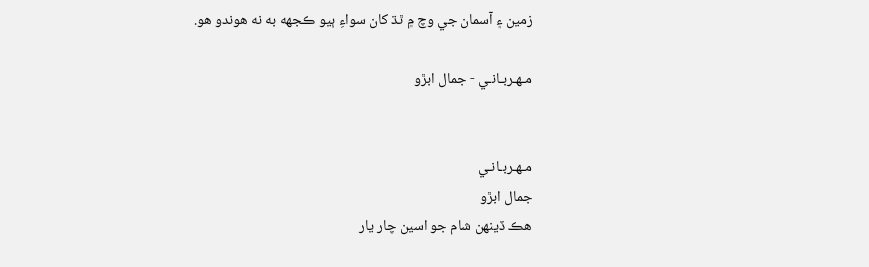زمين ۽ آسمان جي وچ ۾ ٿڌ کان سواءِ ٻيو ڪجھه به نه ھوندو ھو.

مـھـربـانـي - جمال ابڙو


مـھـربـانـي
جمال ابڙو
هڪ ڏينھن شام جو اسين چار يار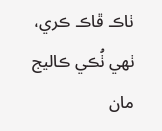ٺاڪ ڦاڪ ڪري، ٺھي ٺُڪي ڪاليج مان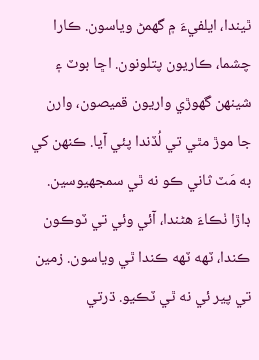ٿيندا، ايلفيءَ ۾ گهمڻ وياسون. ڪارا چشما، ڪاريون پتلونون. اڇا بوٽ ۽ شينھن گهوڙي واريون قميصون، وارن جا موڙ مٿي تي لُڏندا پئي آيا. ڪنھن کي به مَٽ ثاني ڪو نه ٿي سمجهيوسين. ڊاڙا ٺڪاءَ هڻندا، آئي وئي تي ٽوڪون ڪندا، ٽھه ٽھه ڪندا ٿي وياسون. زمين تي پير ئي نه ٿي ٽڪيو. ڌرتي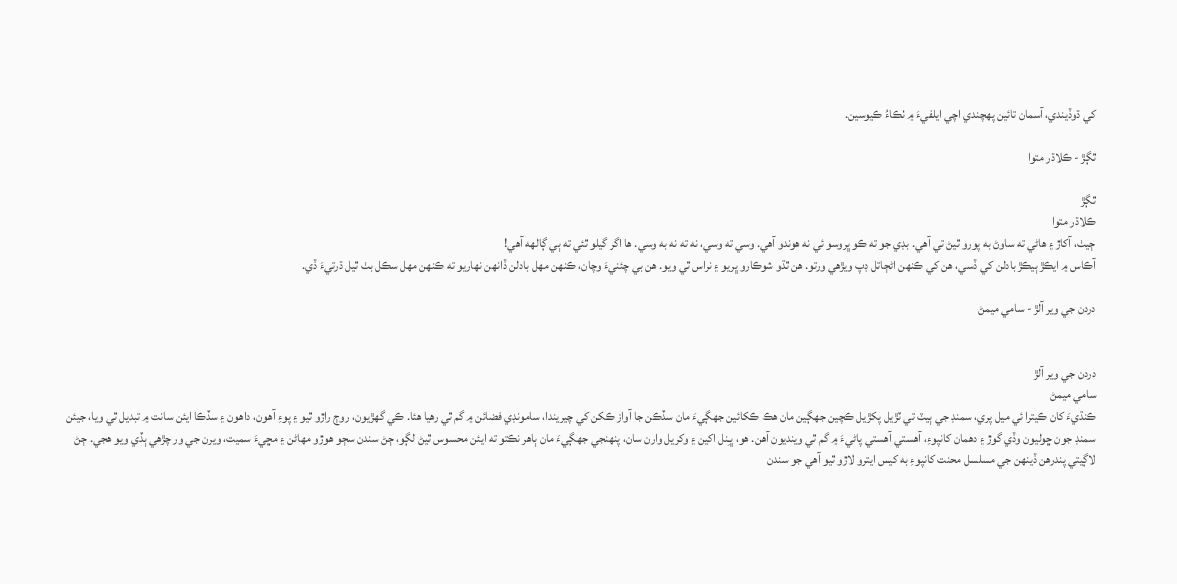کي ڌوڏيندي، آسمان تائين پهچندي اچي ايلفيءَ ۾ ٺڪاءُ ڪيوسين.

ٿڳڙ - ڪلاڌر متوا

ٿڳڙ
ڪلاڌر متوا
ڄيٺ، آکاڙ ۽ هاڻي ته ساوڻ به پورو ٿيڻ تي آهي. بڊي جو ته ڪو ڀروسو ئي نه هوندو آهي. وسي ته وسي، نه ته نه به وسي. ها اگر گيلو ٿئي ته ٻي ڳالهه آهي!
آڪاس ۾ ايڪڙ ٻيڪڙ بادلن کي ڏسي، هن کي ڪنهن اڻڄاتل ڊپ ويڙهي ورتو. هن ٿڌو شوڪارو ڀريو ۽ نراس ٿي ويو. هن بي چئنيءَ وچان، ڪنهن مهل بادلن ڏانهن نهاريو ته ڪنهن مهل سڪل بٺ ٿيل ڌرتيءَ ڏي.

دردن جي وير آلڙ - سامي ميمڻ


دردن جي وير آلڙ
سامي ميمڻ
ڪنڌيءَ کان ڪيترا ئي ميل پري، سمنڊ جي ٻيٽ تي ٽڙيل پکڙيل ڪچين جهڳين مان هڪ ڪکائين جهڳيءَ مان سڏڪن جا آواز ڪکن کي چيريندا، سامونڊي فضائن ۾ گم ٿي رهيا هئا. ڪي گهڙيون، روڄ راڙو ٿيو ۽ پوءِ آهون، داهون ۽ سڏڪا ايئن سانت ۾ تبديل ٿي ويا، جيئن سمنڊ جون ڇوليون وڏي گوڙ ۽ دهمان کانپوءِ، آهستي آهستي پاڻيءَ ۾ گم ٿي وينديون آهن. هو، ڀـِنل اکين ۽ وکريل وارن سان، پنهنجي جهڳيءَ مان ٻاهر نڪتو ته ايئن محسوس ٿيڻ لڳو، ڄڻ سندن سڄو هوڙو مهاڻن ۽ مڇيءَ سميت، ويرن جي ور چڙهي ٻڏي ويو هجي. ڄڻ لاڳيتي پندرهن ڏينهن جي مسلسل محنت کانپوءِ به کيس ايترو لاڙو ٿيو آهي جو سندن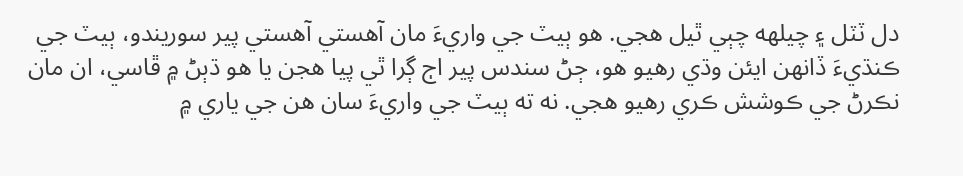دل ٽٽل ۽ چيلهه چٻي ٿيل هجي. هو ٻيٽ جي واريءَ مان آهستي آهستي پير سوريندو، ٻيٽ جي ڪنڌيءَ ڏانهن ايئن وڌي رهيو هو، ڄڻ سندس پير اڄ ڳرا ٿي پيا هجن يا هو ڌٻڻ ۾ ڦاسي، ان مان نڪرڻ جي ڪوشش ڪري رهيو هجي. نه ته ٻيٽ جي واريءَ سان هن جي ياري ۾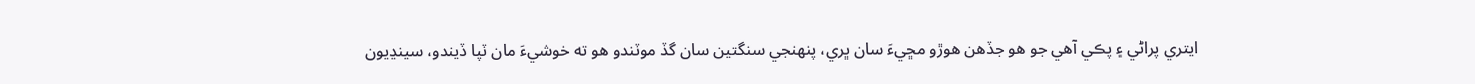ايتري پراڻي ۽ پڪي آهي جو هو جڏهن هوڙو مڇيءَ سان ڀري، پنهنجي سنگتين سان گڏ موٽندو هو ته خوشيءَ مان ٽپا ڏيندو، سينڍيون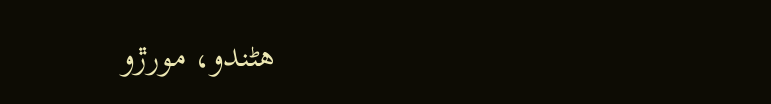هڻندو، مورڙو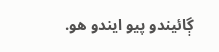ڳائيندو پيو ايندو هو.